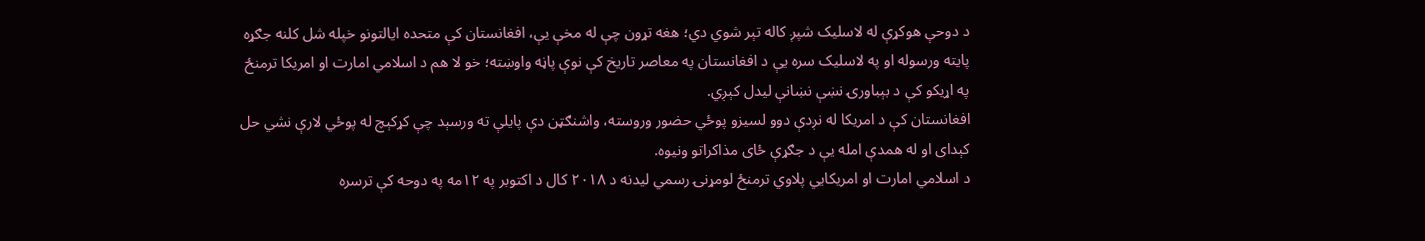د دوحې هوکړې له لاسلیک شپږ کاله تېر شوي دي؛ هغه تړون چې له مخې یې، افغانستان کې متحده ایالتونو خپله شل کلنه جګړه پایته ورسوله او په لاسلیک سره یې د افغانستان په معاصر تاریخ کې نوې پاڼه واوښته؛ خو لا هم د اسلامي امارت او امریکا ترمنځ په اړیکو کې د بېباورۍ نښې نښانې لیدل کېږي.
افغانستان کې د امریکا له نږدې دوو لسیزو پوځي حضور وروسته، واشنګټن دې پایلې ته ورسېد چې کړکېچ له پوځي لارې نشي حل کېدای او له همدې امله یې د جګړې ځای مذاکراتو ونیوه.
د اسلامي امارت او امریکایي پلاوي ترمنځ لومړنۍ رسمي لیدنه د ۲۰۱۸ کال د اکتوبر په ۱۲مه په دوحه کې ترسره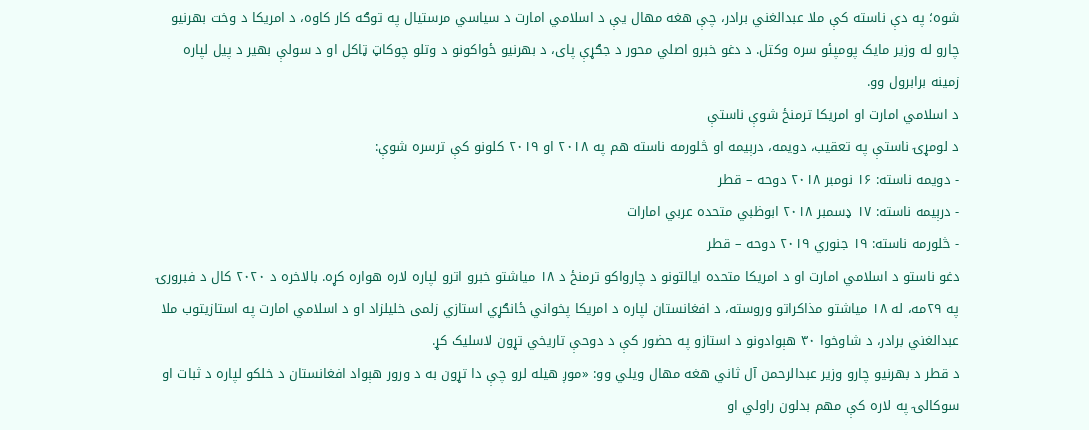شوه؛ په دې ناسته کې ملا عبدالغني برادر، چې هغه مهال یې د اسلامي امارت د سیاسي مرستیال په توګه کار کاوه، د امریکا د وخت بهرنیو چارو له وزیر مایک پومپئو سره وکتل. د دغو خبرو اصلي محور د جګړې پای، د بهرنیو ځواکونو د وتلو چوکاټ ټاکل او د سولې بهیر د پیل لپاره زمینه برابرول وو.
د اسلامي امارت او امریکا ترمنځ شوې ناستې
د لومړۍ ناستې په تعقیب، دویمه، درېیمه او څلورمه ناسته هم په ۲۰۱۸ او ۲۰۱۹ کلونو کې ترسره شوې:
- دویمه ناسته: ۱۶ نومبر ۲۰۱۸ دوحه – قطر
- درېیمه ناسته: ۱۷ ډسمبر ۲۰۱۸ ابوظبي متحده عربي امارات
- څلورمه ناسته: ۱۹ جنوري ۲۰۱۹ دوحه – قطر
دغو ناستو د اسلامي امارت او د امریکا متحده ایالتونو د چارواکو ترمنځ د ۱۸ میاشتو خبرو اترو لپاره لاره هواره کړه. بالاخره د ۲۰۲۰ کال د فبرورۍ په ۲۹مه، له ۱۸ میاشتو مذاکراتو وروسته، د افغانستان لپاره د امریکا پخواني ځانګړي استازي زلمی خلیلزاد او د اسلامي امارت په استازیتوب ملا عبدالغني برادر، د شاوخوا ۳۰ هېوادونو د استازو په حضور کې د دوحې تاریخي تړون لاسلیک کړ.
د قطر د بهرنیو چارو وزیر عبدالرحمن آل ثاني هغه مهال ویلي وو: «موږ هیله لرو چې دا تړون به د ورور هېواد افغانستان د خلکو لپاره د ثبات او سوکالۍ په لاره کې مهم بدلون راولي او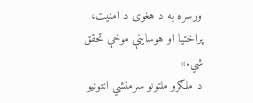ورسره به د هغوی د امنیت، پراختیا او هوساینې موخې تحقق شي.»
د ملګرو ملتونو سرمنشي انتونیو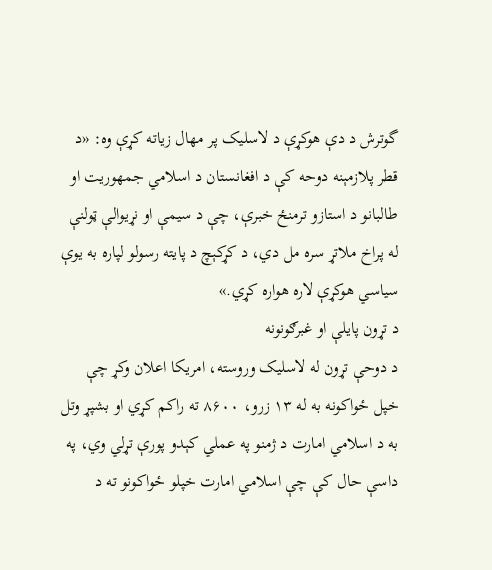گوترش د دې هوکړې د لاسلیک پر مهال زیاته کړې وه: «د قطر پلازمېنه دوحه کې د افغانستان د اسلامي جمهوریت او طالبانو د استازو ترمنځ خبرې، چې د سیمې او نړیوالې ټولنې له پراخ ملاتړ سره مل دي، د کړکېچ د پایته رسولو لپاره به یوې سیاسي هوکړې لاره هواره کړي.»
د تړون پایلې او غبرګونونه
د دوحې تړون له لاسلیک وروسته، امریکا اعلان وکړ چې خپل ځواکونه به له ۱۳ زرو، ۸۶۰۰ ته راکم کړي او بشپړ وتل به د اسلامي امارت د ژمنو په عملي کېدو پورې تړلي وي، په داسې حال کې چې اسلامي امارت خپلو ځواکونو ته د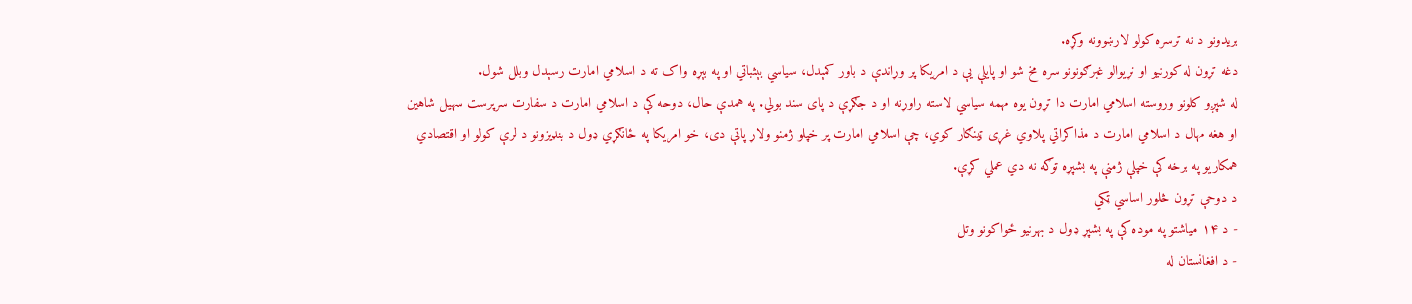بریدونو د نه ترسره کولو لارښوونه وکړه.
دغه تړون له کورنیو او نړیوالو غبرګونونو سره مخ شو او پایلې یې د امریکا پر وړاندې د باور کمېدل، سیاسي بېثباتي او په بېړه واک ته د اسلامي امارت رسېدل وبلل شول.
له شپږو کلونو وروسته اسلامي امارت دا تړون یوه مهمه سیاسي لاسته راوړنه او د جګړې د پای سند بولي. په همدې حال، دوحه کې د اسلامي امارت د سفارت سرپرست سهیل شاهین او هغه مهال د اسلامي امارت د مذاکراتي پلاوي غړی ټینګار کوي، چې اسلامي امارت پر خپلو ژمنو ولاړ پاتې دی، خو امریکا په ځانګړي ډول د بنډیزونو د لرې کولو او اقتصادي همکاریو په برخه کې خپلې ژمنې په بشپړه توګه نه دي عملي کړې.
د دوحې تړون څلور اساسي ټکي
- د ۱۴ میاشتو په موده کې په بشپړ ډول د بهرنیو ځواکونو وتل
- د افغانستان له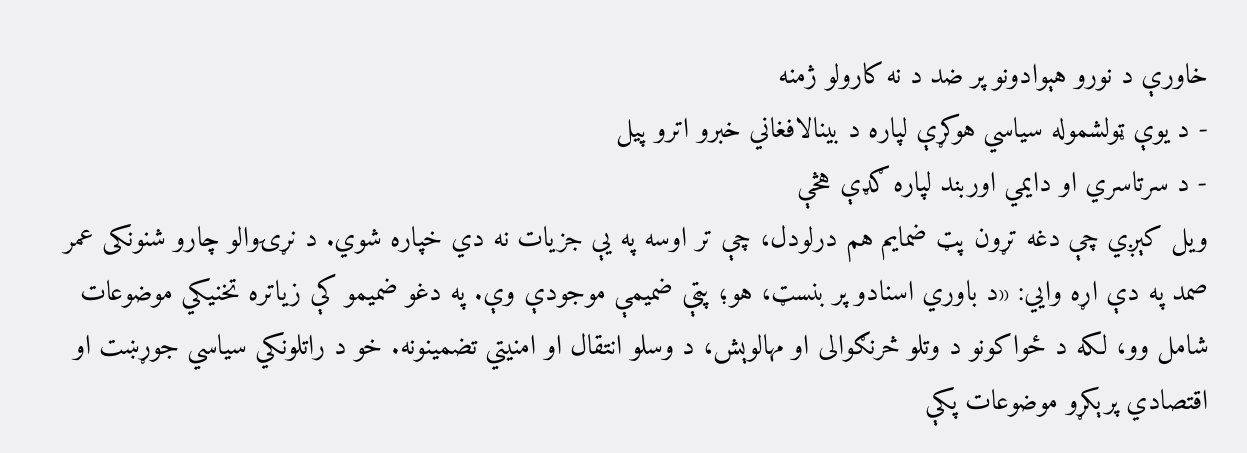خاورې د نورو هېوادونو پر ضد د نه کارولو ژمنه
- د یوې ټولشموله سیاسي هوکړې لپاره د بینالافغاني خبرو اترو پیل
- د سرتاسري او دایمي اوربند لپاره ګډې هڅې
ویل کېږي چې دغه تړون پټ ضمایم هم درلودل، چې تر اوسه په یې جزیات نه دي خپاره شوي. د نړۍوالو چارو شنونکی عمر صمد په دې اړه وایي: «د باوري اسنادو پر بنسټ، هو؛ پټې ضمیمې موجودې وې. په دغو ضمیمو کې زیاتره تخنیکي موضوعات شامل وو، لکه د ځواکونو د وتلو څرنګوالی او مهالوېش، د وسلو انتقال او امنیتي تضمینونه. خو د راتلونکي سیاسي جوړښت او اقتصادي پرېکړو موضوعات پکې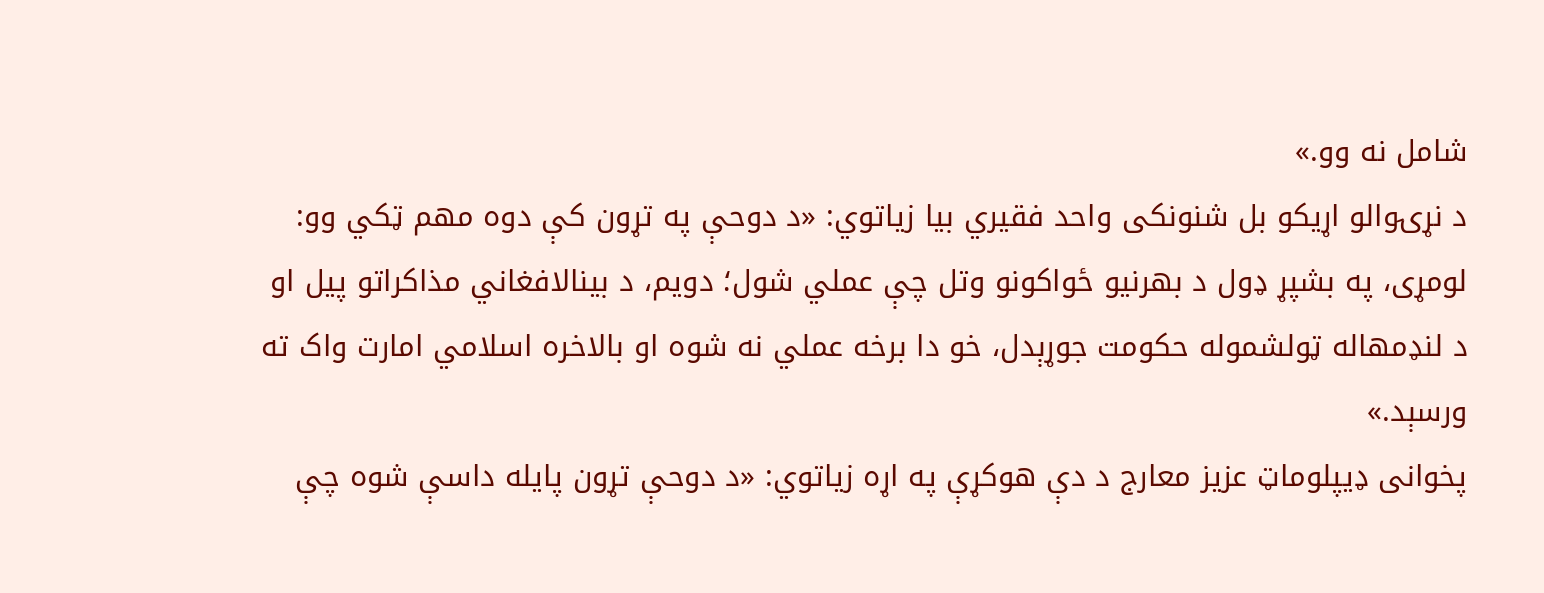شامل نه وو.»
د نړۍوالو اړیکو بل شنونکی واحد فقیري بیا زیاتوي: «د دوحې په تړون کې دوه مهم ټکي وو: لومړی، په بشپړ ډول د بهرنیو ځواکونو وتل چې عملي شول؛ دویم، د بینالافغاني مذاکراتو پیل او د لنډمهاله ټولشموله حکومت جوړېدل، خو دا برخه عملي نه شوه او بالاخره اسلامي امارت واک ته ورسېد.»
پخوانی ډیپلوماټ عزیز معارج د دې هوکړې په اړه زیاتوي: «د دوحې تړون پایله داسې شوه چې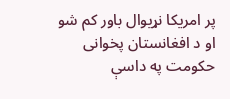پر امریکا نړیوال باور کم شو او د افغانستان پخوانی حکومت په داسې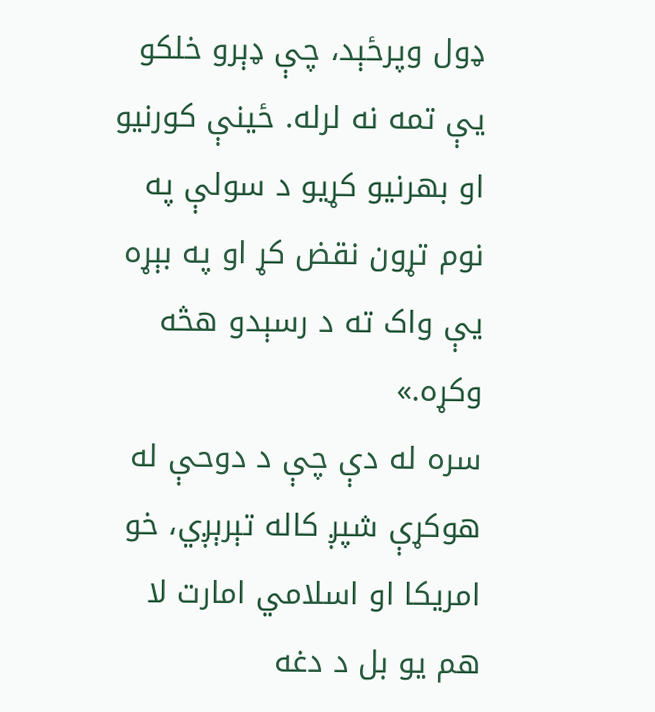ډول وپرځېد، چې ډېرو خلکو یې تمه نه لرله. ځینې کورنیو او بهرنيو کړیو د سولې په نوم تړون نقض کړ او په بېړه یې واک ته د رسېدو هڅه وکړه.»
سره له دې چې د دوحې له هوکړې شپږ کاله تېرېږي، خو امریکا او اسلامي امارت لا هم یو بل د دغه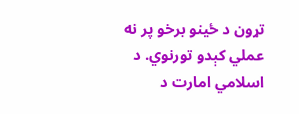تړون د ځینو برخو پر نه عملي کېدو تورنوي. د اسلامي امارت د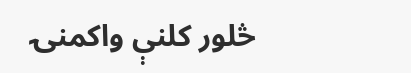څلور کلنې واکمنۍ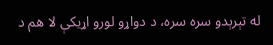له تېرېدو سره سره، د دواړو لورو اړیکې لا هم د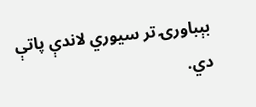بېباورۍ تر سیوري لاندې پاتې دي.